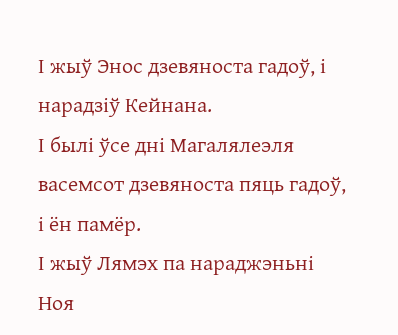І жыў Энос дзевяноста гадоў, і нарадзіў Кейнана.
І былі ўсе дні Магалялеэля васемсот дзевяноста пяць гадоў, і ён памёр.
І жыў Лямэх па нараджэньні Ноя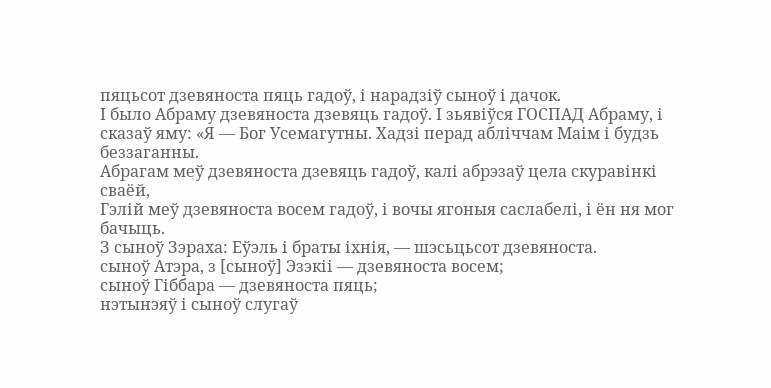пяцьсот дзевяноста пяць гадоў, і нарадзіў сыноў і дачок.
І было Абраму дзевяноста дзевяць гадоў. І зьявіўся ГОСПАД Абраму, і сказаў яму: «Я — Бог Усемагутны. Хадзі перад абліччам Маім і будзь беззаганны.
Абрагам меў дзевяноста дзевяць гадоў, калі абрэзаў цела скуравінкі сваёй,
Гэлій меў дзевяноста восем гадоў, і вочы ягоныя саслабелі, і ён ня мог бачыць.
З сыноў Зэраха: Еўэль і браты іхнія, — шэсьцьсот дзевяноста.
сыноў Атэра, з [сыноў] Эзэкіі — дзевяноста восем;
сыноў Гіббара — дзевяноста пяць;
нэтынэяў і сыноў слугаў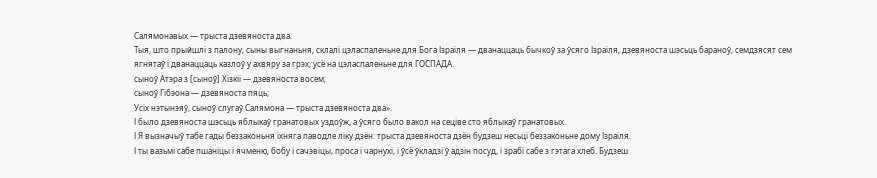Салямонавых — трыста дзевяноста два.
Тыя, што прыйшлі з палону, сыны выгнаньня, склалі цэласпаленьне для Бога Ізраіля — дванаццаць бычкоў за ўсяго Ізраіля, дзевяноста шэсьць бараноў, семдзясят сем ягнятаў і дванаццаць казлоў у ахвяру за грэх, усё на цэласпаленьне для ГОСПАДА.
сыноў Атэра з [сыноў] Хізкіі — дзевяноста восем;
сыноў Гібэона — дзевяноста пяць;
Усіх нэтынэяў, сыноў слугаў Салямона — трыста дзевяноста два».
І было дзевяноста шэсьць яблыкаў гранатовых уздоўж, а ўсяго было вакол на сеціве сто яблыкаў гранатовых.
І Я вызначыў табе гады беззаконьня іхняга паводле ліку дзён: трыста дзевяноста дзён будзеш несьці беззаконьне дому Ізраіля.
І ты вазьмі сабе пшаніцы і ячменю, бобу і сачэвіцы, проса і чарнухі, і ўсё ўкладзі ў адзін посуд, і зрабі сабе з гэтага хлеб. Будзеш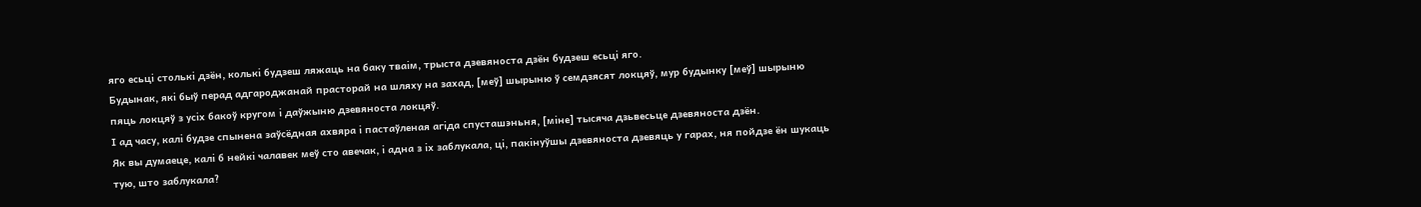яго есьці столькі дзён, колькі будзеш ляжаць на баку тваім, трыста дзевяноста дзён будзеш есьці яго.
Будынак, які быў перад адгароджанай прасторай на шляху на захад, [меў] шырыню ў семдзясят локцяў, мур будынку [меў] шырыню пяць локцяў з усіх бакоў кругом і даўжыню дзевяноста локцяў.
І ад часу, калі будзе спынена заўсёдная ахвяра і пастаўленая агіда спусташэньня, [міне] тысяча дзьвесьце дзевяноста дзён.
Як вы думаеце, калі б нейкі чалавек меў сто авечак, і адна з іх заблукала, ці, пакінуўшы дзевяноста дзевяць у гарах, ня пойдзе ён шукаць тую, што заблукала?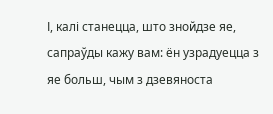І, калі станецца, што знойдзе яе, сапраўды кажу вам: ён узрадуецца з яе больш, чым з дзевяноста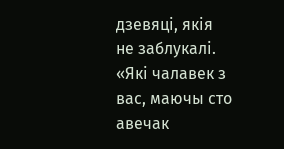дзевяці, якія не заблукалі.
«Які чалавек з вас, маючы сто авечак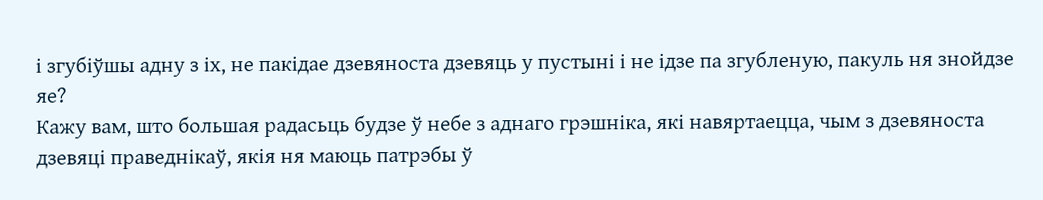і згубіўшы адну з іх, не пакідае дзевяноста дзевяць у пустыні і не ідзе па згубленую, пакуль ня знойдзе яе?
Кажу вам, што большая радасьць будзе ў небе з аднаго грэшніка, які навяртаецца, чым з дзевяноста дзевяці праведнікаў, якія ня маюць патрэбы ў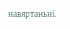навяртаньні.